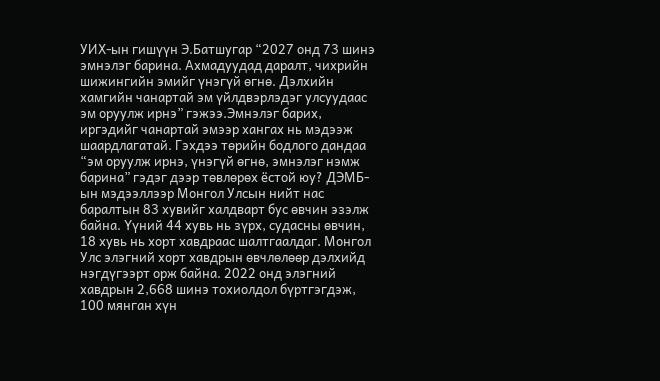УИХ-ын гишүүн Э.Батшугар “2027 онд 73 шинэ эмнэлэг барина. Ахмадуудад даралт, чихрийн шижингийн эмийг үнэгүй өгнө. Дэлхийн хамгийн чанартай эм үйлдвэрлэдэг улсуудаас эм оруулж ирнэ” гэжээ.Эмнэлэг барих, иргэдийг чанартай эмээр хангах нь мэдээж шаардлагатай. Гэхдээ төрийн бодлого дандаа “эм оруулж ирнэ, үнэгүй өгнө, эмнэлэг нэмж барина” гэдэг дээр төвлөрөх ёстой юу? ДЭМБ-ын мэдээллээр Монгол Улсын нийт нас баралтын 83 хувийг халдварт бус өвчин эзэлж байна. Үүний 44 хувь нь зүрх, судасны өвчин, 18 хувь нь хорт хавдраас шалтгаалдаг. Монгол Улс элэгний хорт хавдрын өвчлөлөөр дэлхийд нэгдүгээрт орж байна. 2022 онд элэгний хавдрын 2,668 шинэ тохиолдол бүртгэгдэж, 100 мянган хүн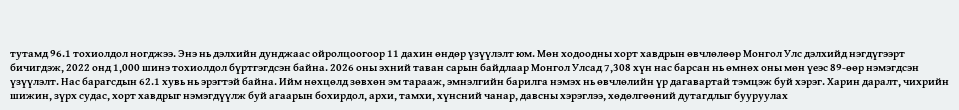тутамд 96.1 тохиолдол ногджээ. Энэ нь дэлхийн дунджаас ойролцоогоор 11 дахин өндөр үзүүлэлт юм. Мөн ходоодны хорт хавдрын өвчлөлөөр Монгол Улс дэлхийд нэгдүгээрт бичигдэж, 2022 онд 1,000 шинэ тохиолдол бүртгэгдсэн байна. 2026 оны эхний таван сарын байдлаар Монгол Улсад 7,308 хүн нас барсан нь өмнөх оны мөн үеэс 89-өөр нэмэгдсэн үзүүлэлт. Нас барагсдын 62.1 хувь нь эрэгтэй байна. Ийм нөхцөлд зөвхөн эм тарааж, эмнэлгийн барилга нэмэх нь өвчлөлийн үр дагавартай тэмцэж буй хэрэг. Харин даралт, чихрийн шижин, зүрх судас, хорт хавдрыг нэмэгдүүлж буй агаарын бохирдол, архи, тамхи, хүнсний чанар, давсны хэрэглээ, хөдөлгөөний дутагдлыг бууруулах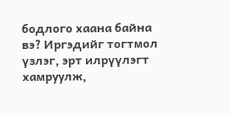бодлого хаана байна вэ? Иргэдийг тогтмол үзлэг, эрт илрүүлэгт хамруулж,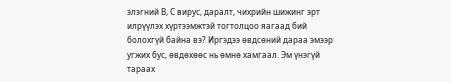элэгний В, С вирус, даралт, чихрийн шижинг эрт илрүүлэх хүртээмжтэй тогтолцоо яагаад бий болохгүй байна вэ? Иргэдээ өвдсөний дараа эмээр угжих бус, өвдөхөөс нь өмнө хамгаал. Эм үнэгүй тараах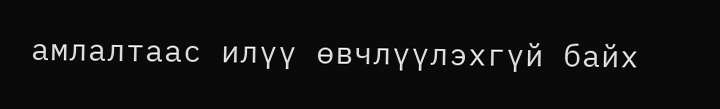амлалтаас илүү өвчлүүлэхгүй байх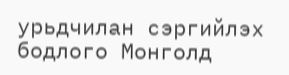урьдчилан сэргийлэх бодлого Монголд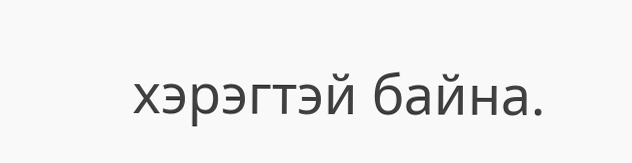хэрэгтэй байна.